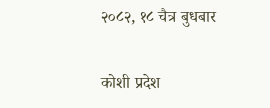२०८२, १८ चैत्र बुधबार

कोशी प्रदेश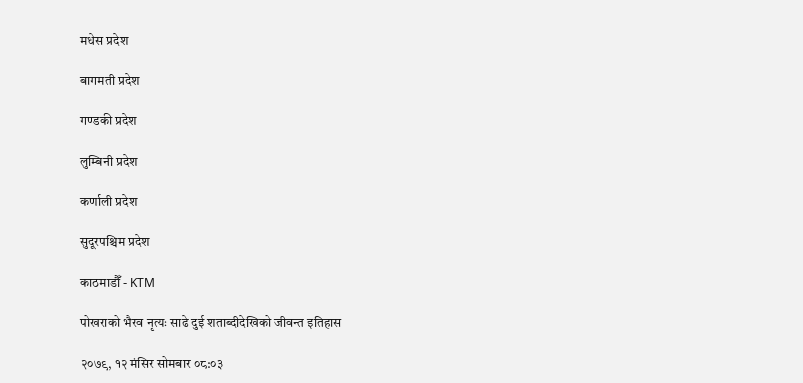मधेस प्रदेश

बागमती प्रदेश

गण्डकी प्रदेश

लुम्बिनी प्रदेश

कर्णाली प्रदेश

सुदूरपश्चिम प्रदेश

काठमाडौँ - KTM

पोखराको भैरव नृत्यः साढे दुई शताब्दीदेखिको जीवन्त इतिहास

२०७९, १२ मंसिर सोमबार ०८:०३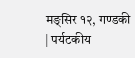मङ्सिर १२, गण्डकी | पर्यटकीय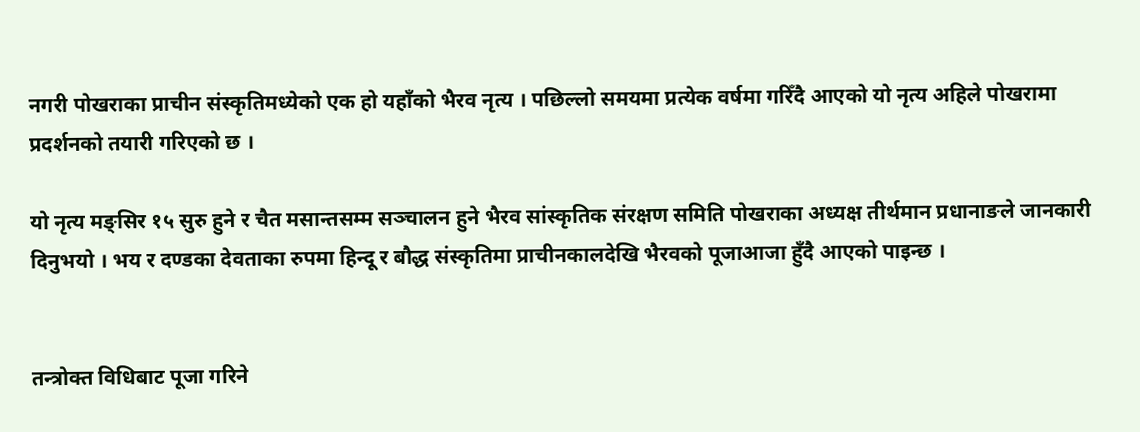नगरी पोखराका प्राचीन संस्कृतिमध्येको एक हो यहाँको भैरव नृत्य । पछिल्लो समयमा प्रत्येक वर्षमा गरिँदै आएको यो नृत्य अहिले पोखरामा प्रदर्शनको तयारी गरिएको छ ।

यो नृत्य मङ्सिर १५ सुरु हुने र चैत मसान्तसम्म सञ्चालन हुने भैरव सांस्कृतिक संरक्षण समिति पोखराका अध्यक्ष तीर्थमान प्रधानाङले जानकारी दिनुभयो । भय र दण्डका देवताका रुपमा हिन्दू र बौद्ध संस्कृतिमा प्राचीनकालदेखि भैरवको पूजाआजा हुँदै आएको पाइन्छ ।


तन्त्रोक्त विधिबाट पूजा गरिने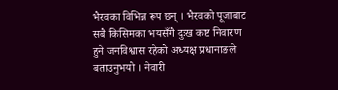भैरवका विभिन्न रूप छन् । भैरवको पूजाबाट सबै किसिमका भयसँगै दुःख कष्ट निवारण हुने जनविश्वास रहेको अध्यक्ष प्रधानाङले बताउनुभयो । नेवारी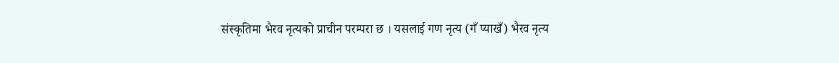संस्कृतिमा भैरव नृत्यको प्राचीन परम्परा छ । यसलाई गण नृत्य (गँ प्याखँ) भैरव नृत्य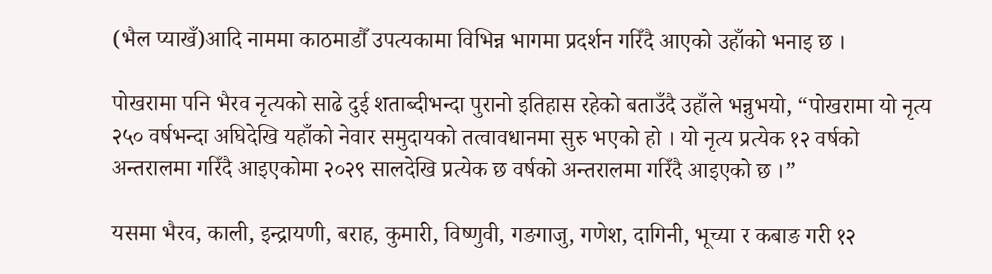(भैल प्याखँ)आदि नाममा काठमाडौँ उपत्यकामा विभिन्न भागमा प्रदर्शन गरिँदै आएको उहाँको भनाइ छ ।

पोखरामा पनि भैरव नृत्यको साढे दुई शताब्दीभन्दा पुरानो इतिहास रहेको बताउँदै उहाँले भन्नुभयो, “पोखरामा यो नृत्य २५० वर्षभन्दा अघिदेखि यहाँको नेवार समुदायको तत्वावधानमा सुरु भएको हो । यो नृत्य प्रत्येक १२ वर्षको अन्तरालमा गरिँदै आइएकोमा २०२९ सालदेखि प्रत्येक छ वर्षको अन्तरालमा गरिँदै आइएको छ ।”

यसमा भैरव, काली, इन्द्रायणी, बराह, कुमारी, विष्णुवी, गङगाजु, गणेश, दागिनी, भूच्या र कबाङ गरी १२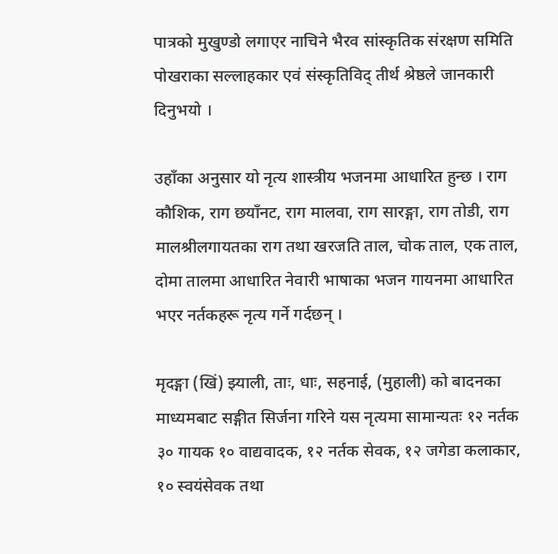पात्रको मुखुण्डो लगाएर नाचिने भैरव सांस्कृतिक संरक्षण समिति पोखराका सल्लाहकार एवं संस्कृतिविद् तीर्थ श्रेष्ठले जानकारी दिनुभयो ।

उहाँका अनुसार यो नृत्य शास्त्रीय भजनमा आधारित हुन्छ । राग कौशिक, राग छयाँनट, राग मालवा, राग सारङ्गा, राग तोडी, राग मालश्रीलगायतका राग तथा खरजति ताल, चोक ताल, एक ताल, दोमा तालमा आधारित नेवारी भाषाका भजन गायनमा आधारित भएर नर्तकहरू नृत्य गर्ने गर्दछन् ।

मृदङ्गा (खिं) झ्याली, ताः, धाः, सहनाई, (मुहाली) को बादनका माध्यमबाट सङ्गीत सिर्जना गरिने यस नृत्यमा सामान्यतः १२ नर्तक ३० गायक १० वाद्यवादक, १२ नर्तक सेवक, १२ जगेडा कलाकार, १० स्वयंसेवक तथा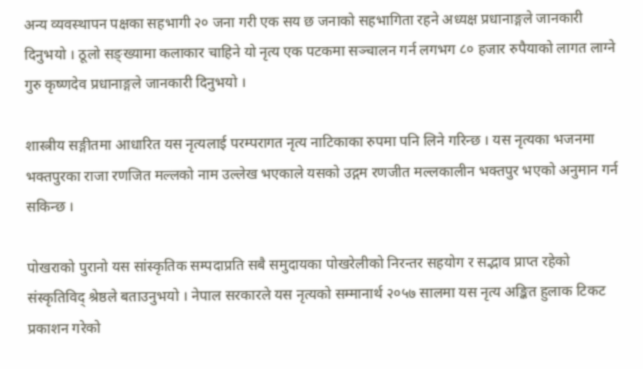अन्य व्यवस्थापन पक्षका सहभागी २० जना गरी एक सय छ जनाको सहभागिता रहने अध्यक्ष प्रधानाङ्गले जानकारी दिनुभयो । ठूलो सङ्ख्यामा कलाकार चाहिने यो नृत्य एक पटकमा सञ्चालन गर्न लगभग ८० हजार रुपैयाको लागत लाग्ने गुरु कृष्णदेव प्रधानाङ्गले जानकारी दिनुभयो ।

शास्त्रीय सङ्गीतमा आधारित यस नृत्यलाई परम्परागत नृत्य नाटिकाका रुपमा पनि लिने गरिन्छ । यस नृत्यका भजनमा भक्तपुरका राजा रणजित मल्लको नाम उल्लेख भएकाले यसको उद्गम रणजीत मल्लकालीन भक्तपुर भएको अनुमान गर्न सकिन्छ ।

पोखराको पुरानो यस सांस्कृतिक सम्पदाप्रति सबै समुदायका पोखरेलीको निरन्तर सहयोग र सद्भाव प्राप्त रहेको संस्कृतिविद् श्रेष्ठले बताउनुभयो । नेपाल सरकारले यस नृत्यको सम्मानार्थ २०५७ सालमा यस नृत्य अङ्कित हुलाक टिकट प्रकाशन गरेको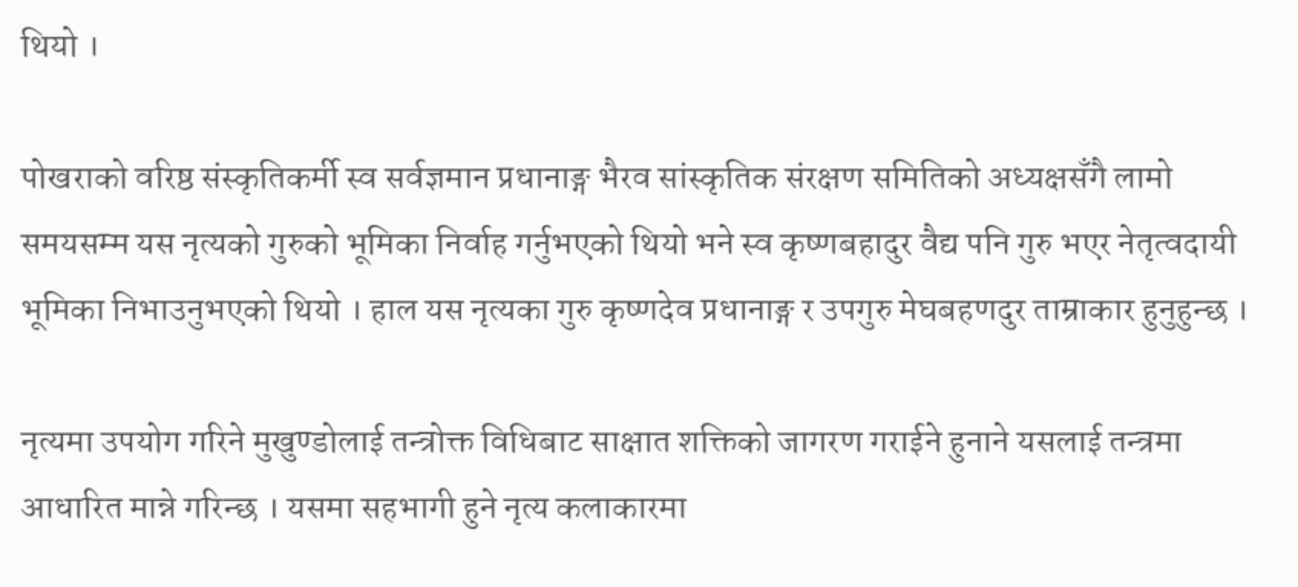थियो ।

पोखराको वरिष्ठ संस्कृतिकर्मी स्व सर्वज्ञमान प्रधानाङ्ग भैरव सांस्कृतिक संरक्षण समितिको अध्यक्षसँगै लामो समयसम्म यस नृत्यको गुरुको भूमिका निर्वाह गर्नुभएको थियो भने स्व कृष्णबहादुर वैद्य पनि गुरु भएर नेतृत्वदायी भूमिका निभाउनुभएको थियो । हाल यस नृत्यका गुरु कृष्णदेव प्रधानाङ्ग र उपगुरु मेघबहणदुर ताम्राकार हुनुहुन्छ ।

नृत्यमा उपयोग गरिने मुखुण्डोलाई तन्त्रोक्त विधिबाट साक्षात शक्तिको जागरण गराईने हुनाने यसलाई तन्त्रमा आधारित मान्ने गरिन्छ । यसमा सहभागी हुने नृत्य कलाकारमा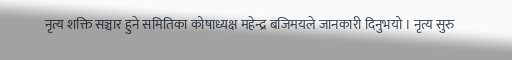नृत्य शक्ति सञ्चार हुने समितिका कोषाध्यक्ष महेन्द्र बजिमयले जानकारी दिनुभयो । नृत्य सुरु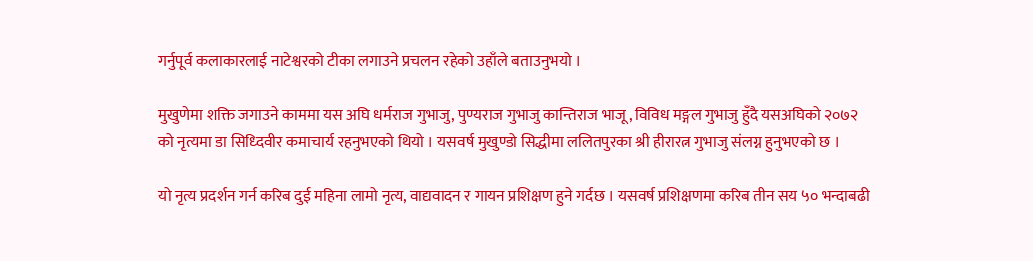गर्नुपूर्व कलाकारलाई नाटेश्वरको टीका लगाउने प्रचलन रहेको उहाँले बताउनुभयो ।

मुखुणेमा शक्ति जगाउने काममा यस अघि धर्मराज गुभाजु, पुण्यराज गुभाजु कान्तिराज भाजू, विविध मङ्गल गुभाजु हुँदै यसअघिको २०७२ को नृत्यमा डा सिध्दिवीर कमाचार्य रहनुभएको थियो । यसवर्ष मुखुण्डो सिद्धीमा ललितपुरका श्री हीरारत्न गुभाजु संलग्न हुनुभएको छ ।

यो नृत्य प्रदर्शन गर्न करिब दुई महिना लामो नृत्य, वाद्यवादन र गायन प्रशिक्षण हुने गर्दछ । यसवर्ष प्रशिक्षणमा करिब तीन सय ५० भन्दाबढी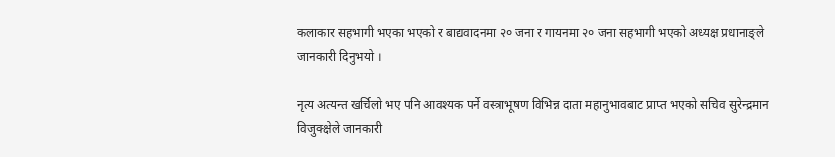कलाकार सहभागी भएका भएको र बाद्यवादनमा २० जना र गायनमा २० जना सहभागी भएको अध्यक्ष प्रधानाङ्ले जानकारी दिनुभयो ।

नृत्य अत्यन्त खर्चिलो भए पनि आवश्यक पर्ने वस्त्राभूषण विभिन्न दाता महानुभावबाट प्राप्त भएको सचिव सुरेन्द्रमान विजुक्क्षेले जानकारी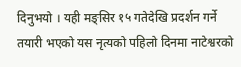दिनुभयो । यही मङ्सिर १५ गतेदेखि प्रदर्शन गर्ने तयारी भएको यस नृत्यको पहिलो दिनमा नाटेश्वरको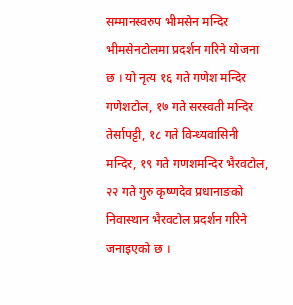सम्मानस्वरुप भीमसेन मन्दिर भीमसेनटोलमा प्रदर्शन गरिने योजना छ । यो नृत्य १६ गते गणेश मन्दिर गणेशटोल, १७ गते सरस्वती मन्दिर तेर्सापट्टी, १८ गते विन्ध्यवासिनी मन्दिर, १९ गते गणशमन्दिर भैरवटोल, २२ गते गुरु कृष्णदेव प्रधानाङको निवास्थान भैरवटोल प्रदर्शन गरिने जनाइएको छ ।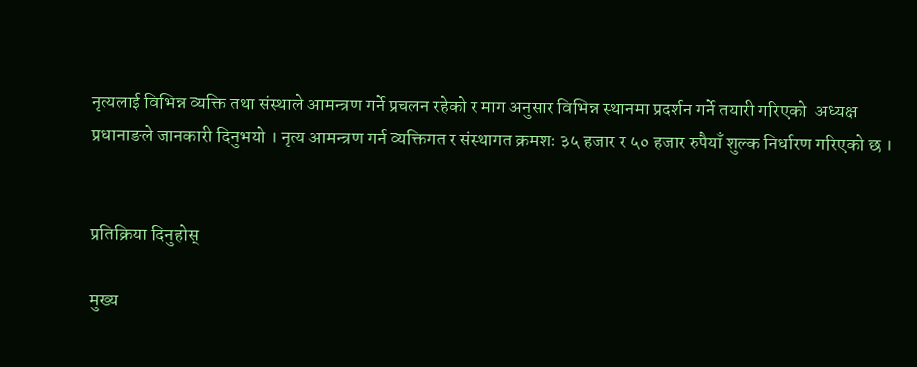नृत्यलाई विभिन्न व्यक्ति तथा संस्थाले आमन्त्रण गर्ने प्रचलन रहेको र माग अनुसार विभिन्न स्थानमा प्रदर्शन गर्ने तयारी गरिएको  अध्यक्ष प्रधानाङले जानकारी दिनुभयो । नृत्य आमन्त्रण गर्न व्यक्तिगत र संस्थागत क्रमशः ३५ हजार र ५० हजार रुपैयाँ शुल्क निर्धारण गरिएको छ ।


प्रतिक्रिया दिनुहोस्

मुख्य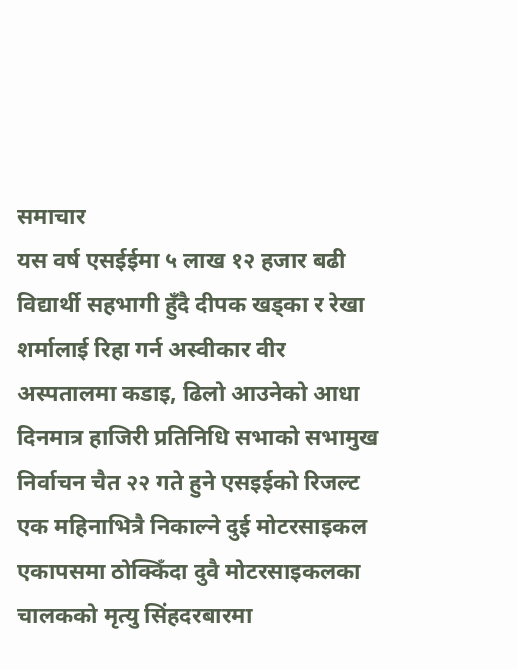समाचार
यस वर्ष एसईईमा ५ लाख १२ हजार बढी विद्यार्थी सहभागी हुँदै दीपक खड्का र रेखा शर्मालाई रिहा गर्न अस्वीकार वीर अस्पतालमा कडाइ, ढिलो आउनेको आधा दिनमात्र हाजिरी प्रतिनिधि सभाको सभामुख निर्वाचन चैत २२ गते हुने एसइईको रिजल्ट एक महिनाभित्रै निकाल्ने दुई मोटरसाइकल एकापसमा ठोक्किँदा दुवै मोटरसाइकलका चालकको मृत्यु सिंहदरबारमा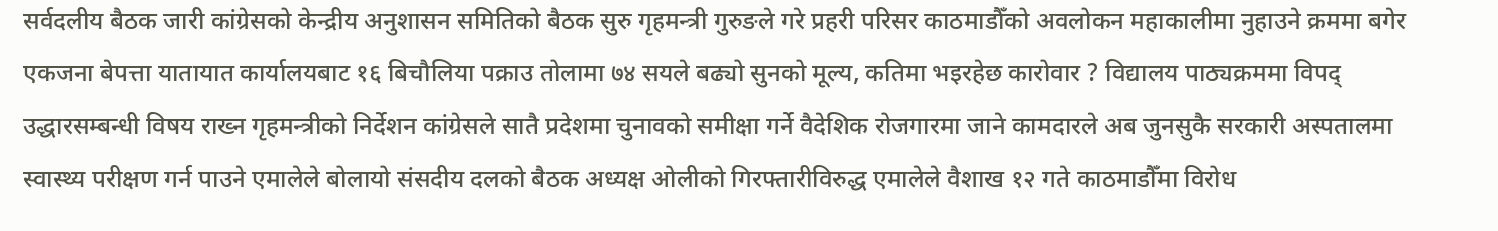सर्वदलीय बैठक जारी कांग्रेसको केन्द्रीय अनुशासन समितिको बैठक सुरु गृहमन्त्री गुरुङले गरे प्रहरी परिसर काठमाडौँको अवलोकन महाकालीमा नुहाउने क्रममा बगेर एकजना बेपत्ता यातायात कार्यालयबाट १६ बिचौलिया पक्राउ तोलामा ७४ सयले बढ्यो सुनको मूल्य, कतिमा भइरहेछ कारोवार ? विद्यालय पाठ्यक्रममा विपद् उद्धारसम्बन्धी विषय राख्न गृहमन्त्रीको निर्देशन कांग्रेसले सातै प्रदेशमा चुनावको समीक्षा गर्ने वैदेशिक रोजगारमा जाने कामदारले अब जुनसुकै सरकारी अस्पतालमा स्वास्थ्य परीक्षण गर्न पाउने एमालेले बोलायो संसदीय दलको बैठक अध्यक्ष ओलीको गिरफ्तारीविरुद्ध एमालेले वैशाख १२ गते काठमाडौँमा विरोध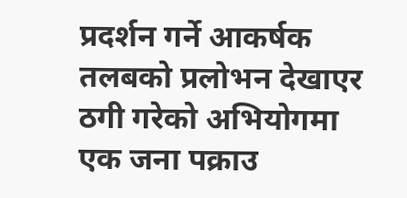प्रदर्शन गर्ने आकर्षक तलबको प्रलोभन देखाएर ठगी गरेको अभियोगमा एक जना पक्राउ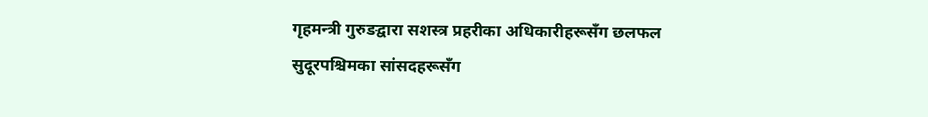गृहमन्त्री गुरुङद्वारा सशस्त्र प्रहरीका अधिकारीहरूसँग छलफल सुदूरपश्चिमका सांसदहरूसँग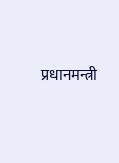प्रधानमन्त्री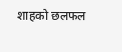शाहको छलफल